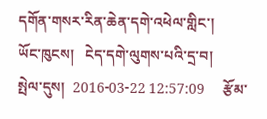དགོན་གསར་རིན་ཆེན་དགེ་འཕེལ་གླིང་།
ཡོང་ཁུངས།   ངེད་དགེ་ལུགས་པའི་དྲ་བ།     སྤེལ་དུས།  2016-03-22 12:57:09     རྩོམ་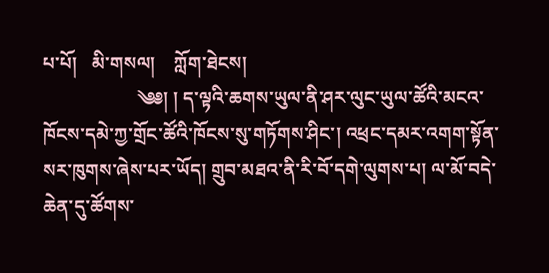པ་པོ།   མི་གསལ།    ཀློག་ཐེངས།
                    ༄༅། ། ད་ལྟའི་ཆགས་ཡུལ་ནི་ཤར་ལུང་ཡུལ་ཚོའི་མངའ་ཁོངས་དམེ་ཀྱ་གྲོང་ཚོའི་ཁོངས་སུ་གཏོགས་ཤིང་། འཕྲང་དམར་འགག་སྟོན་སར་ཁུགས་ཞེས་པར་ཡོད། གྲུབ་མཐའ་ནི་རི་བོ་དགེ་ལུགས་པ། ལ་མོ་བདེ་ཆེན་དུ་ཚོགས་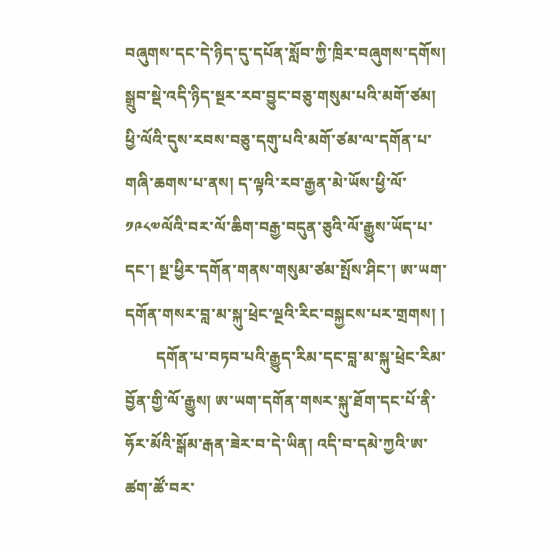བཞུགས་དང་དེ་ཉིད་དུ་དཔོན་སློབ་ཀྱི་ཁྲིར་བཞུགས་དགོས། སྒྲུབ་སྡེ་འདི་ཉིད་སྔར་རབ་བྱུང་བཅུ་གསུམ་པའི་མགོ་ཙམ། ཕྱི་ལོའི་དུས་རབས་བཅུ་དགུ་པའི་མགོ་ཙམ་ལ་དགོན་པ་གཞི་ཆགས་པ་ནས། ད་ལྟའི་རབ་རྒྱན་མེ་ཡོས་ཕྱི་ལོ་༡༩༨༧ལོའི་བར་ལོ་ཆིག་བརྒྱ་བདུན་ཅུའི་ལོ་རྒྱུས་ཡོད་པ་དང་། སྔ་ཕྱིར་དགོན་གནས་གསུམ་ཙམ་སྤོས་ཤིང་། ཨ་ཡག་དགོན་གསར་བླ་མ་སྐུ་ཕྲེང་ལྔའི་རིང་བསྐྱངས་པར་གྲགས། །
        དགོན་པ་བཏབ་པའི་རྒྱུད་རིམ་དང་བླ་མ་སྐུ་ཕྲེང་རིམ་བྱོན་གྱི་ལོ་རྒྱུས། ཨ་ཡག་དགོན་གསར་སྐུ་ཐོག་དང་པོ་ནི་ཧོར་མོའི་སྒོམ་རྒན་ཟེར་བ་དེ་ཡིན། འདི་བ་དམེ་ཀྱའི་ཨ་ཚག་ཚོ་བར་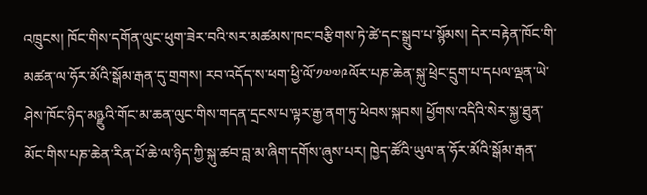འཁྲུངས། ཁོང་གིས་དགོན་ལུང་ཕུག་ཟེར་བའི་སར་མཚམས་ཁང་བརྩིགས་ཏེ་ཚེ་དང་སྒྲུབ་པ་སྙོམས། དེར་བརྟེན་ཁོང་གི་མཚན་ལ་ཧོར་མོའི་སྒོམ་རྒན་དུ་གྲགས། རབ་འདོད་ས་ཕག་ཕྱི་ལོ་༡༧༧༩ལོར་པཎ་ཆེན་སྐུ་ཕྲེང་དྲུག་པ་དཔལ་ལྡན་ཡེ་ཤེས་ཁོང་ཉིད་མཉྫུའི་གོང་མ་ཆན་ལུང་གིས་གདན་དྲངས་པ་ལྟར་རྒྱ་ནག་ཏུ་ཕེབས་སྐབས། ཕྱོགས་འདིའི་སེར་སྐྱ་ཐུན་མོང་གིས་པཎ་ཆེན་རིན་པོ་ཆེ་ལ་ཉིད་ཀྱི་སྐུ་ཚབ་བླ་མ་ཞིག་དགོས་ཞུས་པར། ཁྱེད་ཚོའི་ཡུལ་ན་ཧོར་མོའི་སྒོམ་རྒན་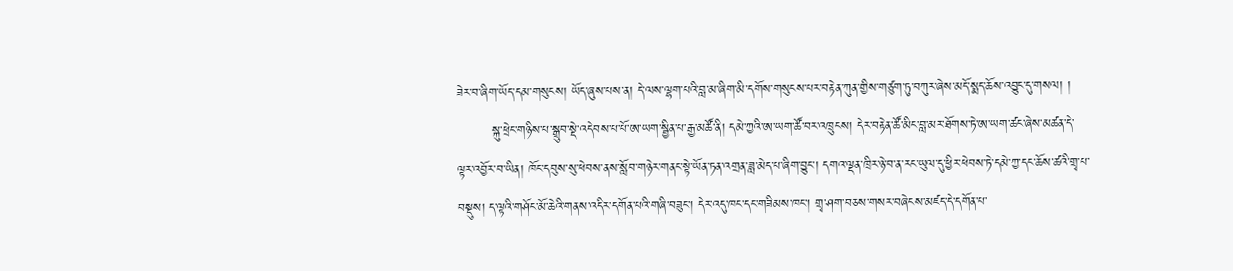ཟེར་བ་ཞིག་ཡོད་དམ་གསུངས། ཡོད་ཞུས་པས་ན། དེ་ལས་ལྷག་པའི་བླ་མ་ཞིག་མི་དགོས་གསུངས་པར་བརྟེན་ཀུན་གྱིས་གཙུག་ཏུ་བཀུར་ཞེས་མདོ་སྨད་ཆོས་འབྱུང་དུ་གསལ། །
        སྐུ་ཕྲེང་གཉིས་པ་སྒྲུབ་སྡེ་འདེབས་པ་པོ་ཨ་ཡག་སྦྱིན་པ་རྒྱ་མཚོ་ནི། དམེ་ཀྱའི་ཨ་ཡག་ཚོ་བར་འཁྲུངས། དེར་བརྟེན་ཚོ་མིང་བླ་མར་ཐོགས་ཏེ་ཨ་ཡག་ཚང་ཞེས་མཚན་དེ་ལྟར་འབྱོར་བ་ཡིན། ཁོང་དབུས་སུ་ཕེབས་ནས་སློབ་གཉེར་གནང་སྟེ་ཡོན་ཏན་འགྲན་ཟླ་མེད་པ་ཞིག་བྱུང་། དགའ་ལྡན་ཁྲིར་ཉེ་བ་ན་རང་ཡུལ་དུ་ཕྱིར་ཕེབས་ཏེ་དམེ་ཀྱ་དང་ཆོས་ཚའི་གྲྭ་པ་བསྡུས། ད་ལྟའི་གཤོང་མོ་ཆེའི་གནས་འདིར་དགོན་པའི་གཞི་བཟུང་། དེར་འདུ་ཁང་དང་གཟིམས་ཁང་། གྲྭ་ཤག་བཅས་གསར་བཞེངས་མཛད་དེ་དགོན་པ་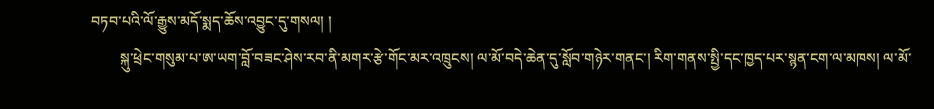བཏབ་པའི་ལོ་རྒྱུས་མདོ་སྨད་ཆོས་འབྱུང་དུ་གསལ། །
        སྐུ་ཕྲེང་གསུམ་པ་ཨ་ཡག་བློ་བཟང་ཤེས་རབ་ནི་མགར་རྩེ་གོང་མར་འཁྲུངས། ལ་མོ་བདེ་ཆེན་དུ་སློབ་གཉེར་གནང་། རིག་གནས་སྤྱི་དང་ཁྱད་པར་སྙན་ངག་ལ་མཁས། ལ་མོ་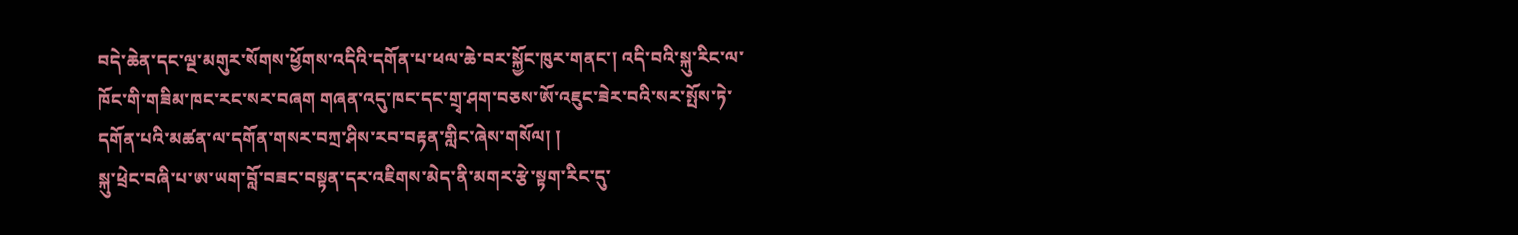བདེ་ཆེན་དང་ལྔ་མགུར་སོགས་ཕྱོགས་འདིའི་དགོན་པ་ཕལ་ཆེ་བར་སྐྱོང་ཁུར་གནང་། འདི་བའི་སྐུ་རིང་ལ་ཁོང་གི་གཟིམ་ཁང་རང་སར་བཞག གཞན་འདུ་ཁང་དང་གྲྭ་ཤག་བཅས་ཨོ་འཇུང་ཟེར་བའི་སར་སྤོས་ཏེ་དགོན་པའི་མཚན་ལ་དགོན་གསར་བཀྲ་ཤིས་རབ་བརྟན་གླིང་ཞེས་གསོལ། །
སྐུ་ཕྲེང་བཞི་པ་ཨ་ཡག་བློ་བཟང་བསྟན་དར་འཇིགས་མེད་ནི་མགར་རྩེ་སྟག་རིང་དུ་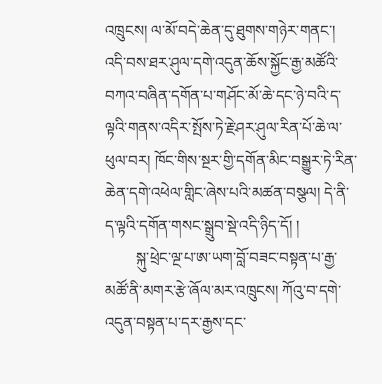འཁྲུངས། ལ་མོ་བདེ་ཆེན་དུ་ཐུགས་གཉེར་གནང་། འདི་བས་ཐར་ཤུལ་དགེ་འདུན་ཆོས་སྐྱོང་རྒྱ་མཚོའི་བཀའ་བཞིན་དགོན་པ་གཤོང་མོ་ཆེ་དང་ཉེ་བའི་ད་ལྟའི་གནས་འདིར་སྤོས་ཏེ་རྗེ་ཤར་ཤུལ་རིན་པོ་ཆེ་ལ་ཕུལ་བར། ཁོང་གིས་སྔར་གྱི་དགོན་མིང་བསྒྱུར་ཏེ་རིན་ཆེན་དགེ་འཕེལ་གླིང་ཞེས་པའི་མཚན་བསྩལ། དེ་ནི་ད་ལྟའི་དགོན་གསང་སྒྲུབ་སྡེ་འདི་ཉིད་དོ། །
        སྐུ་ཕྲེང་ལྔ་པ་ཨ་ཡག་བློ་བཟང་བསྟན་པ་རྒྱ་མཚོ་ནི་མགར་རྩེ་ཞོལ་མར་འཁྲུངས། ཀོའུ་བ་དགེ་འདུན་བསྟན་པ་དར་རྒྱས་དང་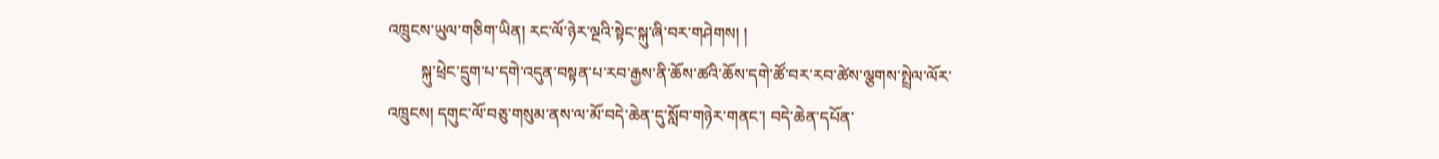འཁྲུངས་ཡུལ་གཅིག་ཡིན། རང་ལོ་ཉེར་ལྔའི་སྟེང་སྐུ་ཞི་བར་གཤེགས། །
        སྐུ་ཕྲེང་དྲུག་པ་དགེ་འདུན་བསྟན་པ་རབ་རྒྱས་ནི་ཆོས་ཚའི་ཆོས་དགེ་ཚོ་བར་རབ་ཚེས་ལྕགས་སྤྲེལ་ལོར་འཁྲུངས། དགུང་ལོ་བཅུ་གསུམ་ནས་ལ་མོ་བདེ་ཆེན་དུ་སློབ་གཉེར་གནང་། བདེ་ཆེན་དཔོན་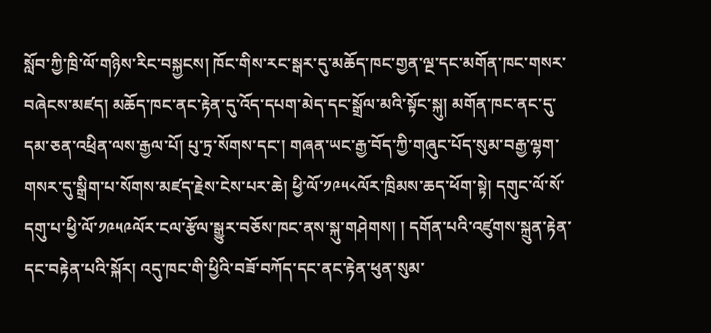སློབ་ཀྱི་ཁྲི་ལོ་གཉིས་རིང་བསྐྱངས། ཁོང་གིས་རང་སྒར་དུ་མཆོད་ཁང་གྱན་ལྔ་དང་མགོན་ཁང་གསར་བཞེངས་མཛད། མཆོད་ཁང་ནང་རྟེན་དུ་འོད་དཔག་མེད་དང་སྒྲོལ་མའི་སྟོང་སྐུ། མགོན་ཁང་ནང་དུ་དམ་ཅན་འཕྲིན་ལས་རྒྱལ་པོ། པུ་ཏྲ་སོགས་དང་། གཞན་ཡང་རྒྱ་བོད་ཀྱི་གཞུང་པོད་སུམ་བརྒྱ་ལྷག་གསར་དུ་སྒྲིག་པ་སོགས་མཛད་རྗེས་ངེས་པར་ཆེ། ཕྱི་ལོ་༡༩༥༨ལོར་ཁྲིམས་ཆད་ཕོག་སྟེ། དགུང་ལོ་སོ་དགུ་པ་ཕྱི་ལོ་༡༩༥༩ལོར་ངལ་རྩོལ་སྒྱུར་བཅོས་ཁང་ནས་སྐུ་གཤེགས། ། དགོན་པའི་འཛུགས་སྐྲུན་རྟེན་དང་བརྟེན་པའི་སྐོར། འདུ་ཁང་གི་ཕྱིའི་བཟོ་བཀོད་དང་ནང་རྟེན་ཕུན་སུམ་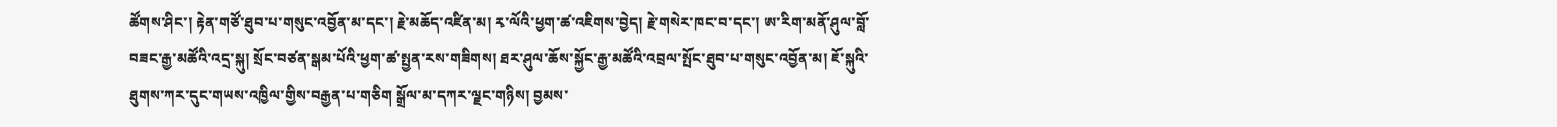ཚོགས་ཤིང་། རྟེན་གཙོ་ཐུབ་པ་གསུང་འབྱོན་མ་དང་། རྗེ་མཆོད་འཛིན་མ། རྭ་ལོའི་ཕྱག་ཚ་འཇིགས་བྱེད། རྗེ་གསེར་ཁང་བ་དང་། ཨ་རིག་མནོ་ཤུལ་བློ་བཟང་རྒྱ་མཚོའི་འདྲ་སྐུ། སྲོང་བཙན་སྒམ་པོའི་ཕྱག་ཚ་སྤྱན་རས་གཟིགས། ཐར་ཤུལ་ཆོས་སྐྱོང་རྒྱ་མཚོའི་འབྲལ་སྤོང་ཐུབ་པ་གསུང་འབྱོན་མ། ཇོ་སྐུའི་ཐུགས་ཀར་དུང་གཡས་འཁྱིལ་གྱིས་བརྒྱན་པ་གཅིག སྒྲོལ་མ་དཀར་ལྗང་གཉིས། བྱམས་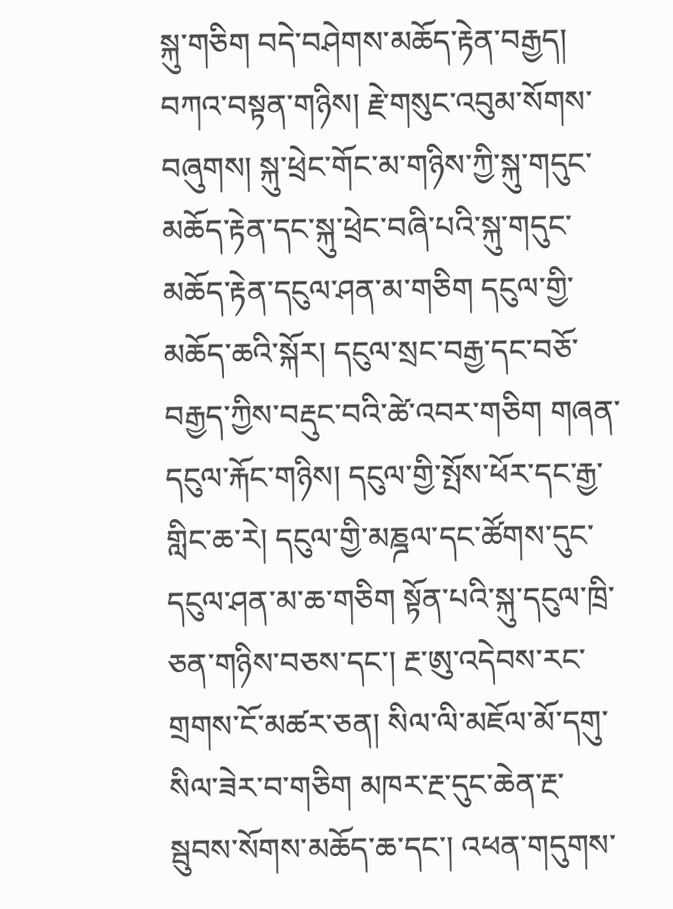སྐུ་གཅིག བདེ་བཤེགས་མཆོད་རྟེན་བརྒྱད། བཀའ་བསྟན་གཉིས། རྗེ་གསུང་འབུམ་སོགས་བཞུགས། སྐུ་ཕྲེང་གོང་མ་གཉིས་ཀྱི་སྐུ་གདུང་མཆོད་རྟེན་དང་སྐུ་ཕྲེང་བཞི་པའི་སྐུ་གདུང་མཆོད་རྟེན་དངུལ་ཤན་མ་གཅིག དངུལ་གྱི་མཆོད་ཆའི་སྐོར། དངུལ་སྲང་བརྒྱ་དང་བཅོ་བརྒྱད་ཀྱིས་བརྡུང་བའི་ཚེ་འབར་གཅིག གཞན་དངུལ་རྐོང་གཉིས། དངུལ་གྱི་སྤོས་ཕོར་དང་རྒྱ་གླིང་ཆ་རེ། དངུལ་གྱི་མཎྜལ་དང་ཚོགས་དུང་དངུལ་ཤན་མ་ཆ་གཅིག སྟོན་པའི་སྐུ་དངུལ་ཁྲི་ཅན་གཉིས་བཅས་དང་། རྔ་ཨུ་འདེབས་རང་གྲགས་ངོ་མཚར་ཅན། སིལ་ལི་མཇོལ་མོ་དགུ་སིལ་ཟེར་བ་གཅིག མཁར་རྔ་དུང་ཆེན་རྔ་སྦུབས་སོགས་མཆོད་ཆ་དང་། འཕན་གདུགས་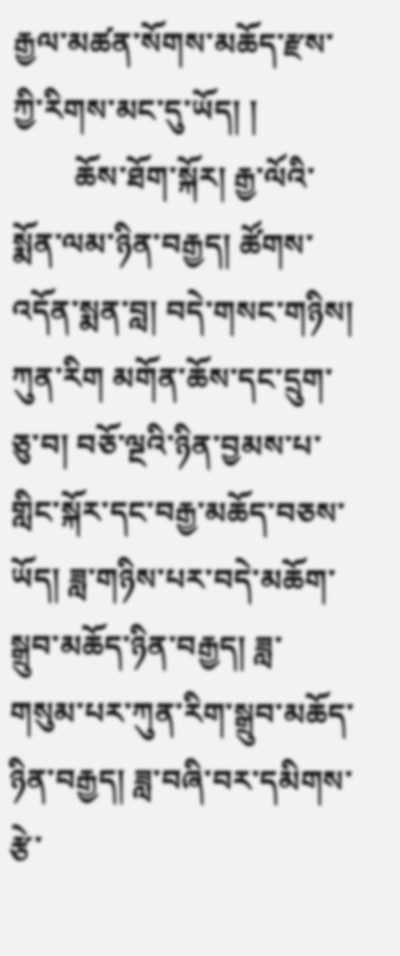རྒྱལ་མཚན་སོགས་མཆོད་རྫས་ཀྱི་རིགས་མང་དུ་ཡོད། །
        ཆོས་ཐོག་སྐོར། རྒྱ་ལོའི་སྨོན་ལམ་ཉིན་བརྒྱད། ཚོགས་འདོན་སྨན་བླ། བདེ་གསང་གཉིས། ཀུན་རིག མགོན་ཆོས་དང་དྲུག་ཅུ་བ། བཅོ་ལྔའི་ཉིན་བྱམས་པ་གླིང་སྐོར་དང་བརྒྱ་མཆོད་བཅས་ཡོད། ཟླ་གཉིས་པར་བདེ་མཆོག་སྒྲུབ་མཆོད་ཉིན་བརྒྱད། ཟླ་གསུམ་པར་ཀུན་རིག་སྒྲུབ་མཆོད་ཉིན་བརྒྱད། ཟླ་བཞི་བར་དམིགས་རྩེ་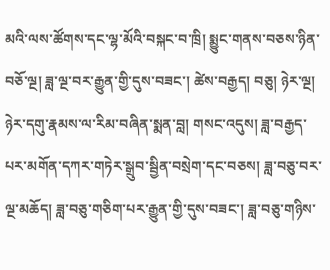མའི་ལས་ཚོགས་དང་ལྷ་མོའི་བསྐང་བ་ཁྲི། སྨྱུང་གནས་བཅས་ཉིན་བཅོ་ལྔ། ཟླ་ལྔ་བར་རྒྱུན་གྱི་དུས་བཟང་། ཚེས་བརྒྱད། བཅུ། ཉེར་ལྔ། ཉེར་དགུ་རྣམས་ལ་རིམ་བཞིན་སྨན་བླ། གསང་འདུས། ཟླ་བརྒྱད་པར་མགོན་དཀར་གཏེར་སྒྲུབ་སྦྱིན་བསྲེག་དང་བཅས། ཟླ་བཅུ་བར་ལྔ་མཆོད། ཟླ་བཅུ་གཅིག་པར་རྒྱུན་གྱི་དུས་བཟང་། ཟླ་བཅུ་གཉིས་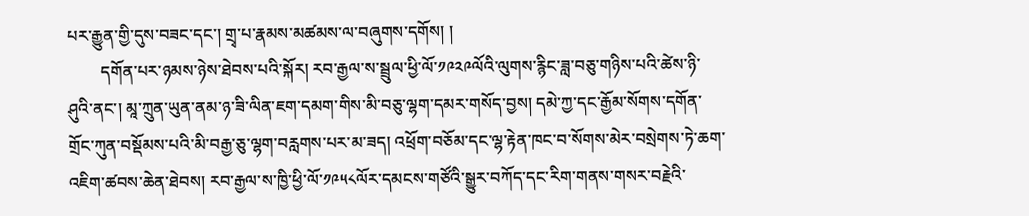པར་རྒྱུན་གྱི་དུས་བཟང་དང་། གྲྭ་པ་རྣམས་མཚམས་ལ་བཞུགས་དགོས། །
        དགོན་པར་ཉམས་ཉེས་ཐེབས་པའི་སྐོར། རབ་རྒྱལ་ས་སྦྲུལ་ཕྱི་ལོ་༡༩༢༩ལོའི་ལུགས་རྙིང་ཟླ་བཅུ་གཉིས་པའི་ཚེས་ཉི་ཤུའི་ནང་། མཱ་ཀྲུན་ཡུན་ནམ་ཉ་ཟི་ལིན་ཇག་དམག་གིས་མི་བཅུ་ལྷག་དམར་གསོད་བྱས། དམེ་ཀྱ་དང་རྒྱོམ་སོགས་དགོན་གྲོང་ཀུན་བསྡོམས་པའི་མི་བརྒྱ་ཅུ་ལྷག་བརླགས་པར་མ་ཟད། འཕྲོག་བཅོམ་དང་ལྷ་རྟེན་ཁང་བ་སོགས་མེར་བསྲེགས་ཏེ་ཆག་འཇིག་ཚབས་ཆེན་ཐེབས། རབ་རྒྱལ་ས་ཁྱི་ཕྱི་ལོ་༡༩༥༨ལོར་དམངས་གཙོའི་སྒྱུར་བཀོད་དང་རིག་གནས་གསར་བརྗེའི་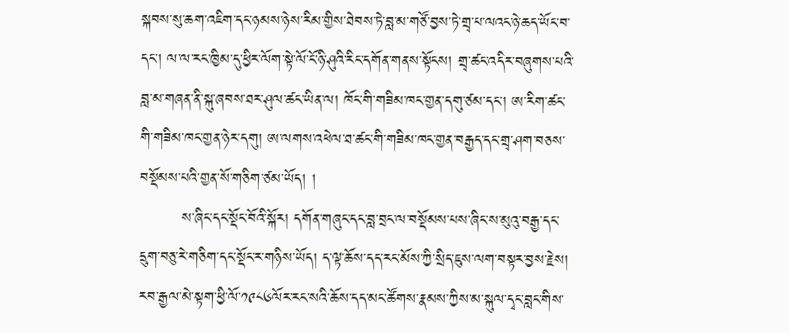སྐབས་སུ་ཆག་འཇིག་དང་ཉམས་ཉེས་རིམ་གྱིས་ཐེབས་ཏེ་བླ་མ་གཙོ་བྱས་ཏེ་གྲྭ་པ་ལའང་ཉེ་ཆད་ཡོང་བ་དང་། ལ་ལ་རང་ཁྱིམ་དུ་ཕྱིར་ལོག་སྟེ་ལོ་ངོ་ཉི་ཤུའི་རིང་དགོན་གནས་སྟོངས། གྲྭ་ཚང་འདིར་བཞུགས་པའི་བླ་མ་གཞན་ནི་སྐུ་ཞབས་ཐར་ཤུལ་ཚང་ཡིན་ལ། ཁོང་གི་གཟིམ་ཁང་གྱན་དགུ་ཙམ་དང་། ཨ་རིག་ཚང་གི་གཟིམ་ཁང་གྱན་ཉེར་དགུ། ཨ་ལགས་འཕེལ་ཐ་ཚང་གི་གཟིམ་ཁང་གྱན་བརྒྱད་དང་གྲྭ་ཤག་བཅས་བསྡོམས་པའི་གྱན་སོ་གཅིག་ཙམ་ཡོད། །
        ས་ཞིང་དང་སྡོང་བོའི་སྐོར། དགོན་གཞུང་དང་བླ་བྲང་ལ་བསྡོམས་པས་ཞིང་ས་མུའུ་བརྒྱ་དང་དྲུག་བཅུ་རེ་གཅིག་དང་སྡོང་ར་གཉིས་ཡོད། ད་ལྟ་ཆོས་དད་རང་མོས་ཀྱི་སྲིད་ཇུས་ལག་བསྟར་བྱས་རྗེས། རབ་རྒྱལ་མེ་སྟག་ཕྱི་ལོ་༡༩༨༦ལོར་རང་སའི་ཆོས་དད་མང་ཚོགས་རྣམས་ཀྱིས་མ་སྐུལ་དྭང་བླང་གིས་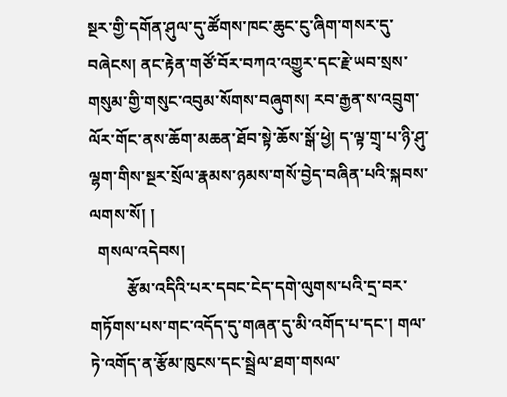སྔར་གྱི་དགོན་ཤུལ་དུ་ཚོགས་ཁང་ཆུང་ངུ་ཞིག་གསར་དུ་བཞེངས། ནང་རྟེན་གཙོ་བོར་བཀའ་འགྱུར་དང་རྗེ་ཡབ་སྲས་གསུམ་གྱི་གསུང་འབུམ་སོགས་བཞུགས། རབ་རྒྱན་ས་འབྲུག་ལོར་གོང་ནས་ཆོག་མཆན་ཐོབ་སྟེ་ཆོས་སྒོ་ཕྱེ། ད་ལྟ་གྲྭ་པ་ཉི་ཤུ་ལྷག་གིས་སྔར་སྲོལ་རྣམས་ཉམས་གསོ་བྱེད་བཞིན་པའི་སྐབས་ལགས་སོ། །
  གསལ་འདེབས།
         རྩོམ་འདིའི་པར་དབང་ངེད་དགེ་ལུགས་པའི་དྲ་བར་གཏོགས་པས་གང་འདོད་དུ་གཞན་དུ་མི་འགོད་པ་དང་། གལ་ཏེ་འགོད་ན་རྩོམ་ཁུངས་དང་སྦྲེལ་ཐག་གསལ་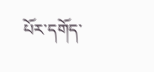པོར་དགོད་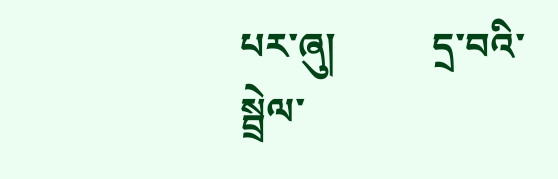པར་ཞུ།          དྲ་བའི་སྦྲེལ་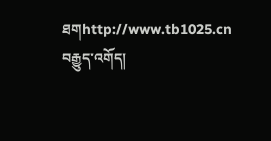ཐགhttp://www.tb1025.cn
བརྒྱུད་འགོད།